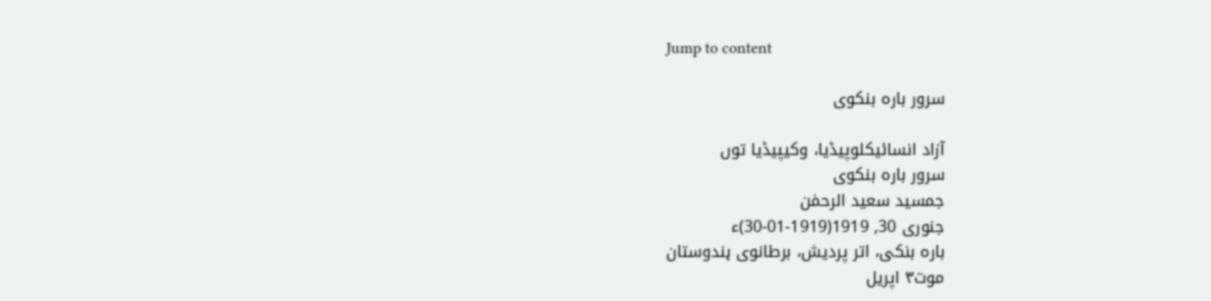Jump to content

سرور بارہ بنکوی

آزاد انسائیکلوپیڈیا، وکیپیڈیا توں
سرور بارہ بنکوی
جمسید سعید الرحمٰن
جنوری 30, 1919(1919-01-30)ء
بارہ بنکی، اتر پردیش، برطانوی ہندوستان
موت۳ اپریل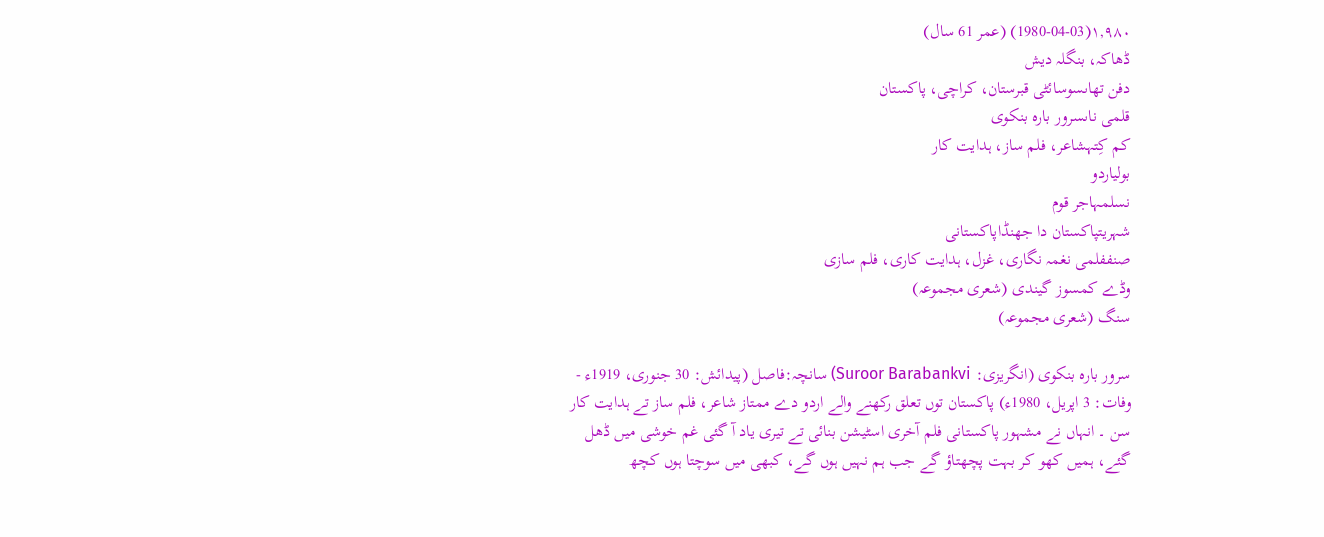۱,۹۸۰(1980-04-03) (عمر 61 سال)
ڈھاکہ، بنگلہ دیش
دفن تھاںسوسائٹی قبرستان، کراچی، پاکستان
قلمی ناںسرور بارہ بنکوی
کم کِتہشاعر، فلم ساز، ہدایت کار
بولیاردو
نسلمہاجر قوم
شہریتپاکستان دا جھنڈاپاکستانی
صنففلمی نغمہ نگاری، غزل، ہدایت کاری، فلم سازی
وڈے کمسوز گیندی (شعری مجموعہ)
سنگ (شعری مجموعہ)

سرور بارہ بنکوی (انگریزی: Suroor Barabankvi) سانچہ:فاصل (پیدائش: 30 جنوری، 1919ء - وفات: 3 اپریل، 1980ء) پاکستان توں تعلق رکھنے والے اردو دے ممتاز شاعر، فلم ساز تے ہدایت کار سن ۔ انہاں نے مشہور پاکستانی فلم آخری اسٹیشن بنائی تے تیری یاد آ گئی غم خوشی میں ڈھل گئے، ہمیں کھو کر بہت پچھتاؤ گے جب ہم نہیں ہوں گے، کبھی میں سوچتا ہوں کچھ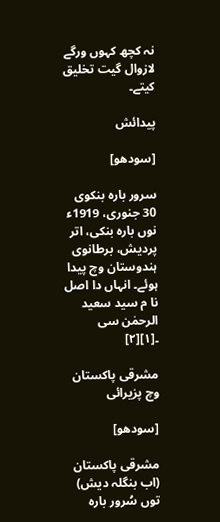نہ کچھ کہوں ورگے لازوال گیت تخلیق کیتے۔

پیدائش

[سودھو]

سرور بارہ بنکوی 30 جنوری، 1919ء نوں بارہ بنکی، اتر پردیش، برطانوی ہندوستان وچ پیدا ہوئے۔ انہاں دا اصل نا م سید سعید الرحمٰن سی ۔[۱][۲]

مشرقی پاکستان وچ پزیرائی

[سودھو]

مشرقی پاکستان (اب بنگلہ دیش) توں سُرور بارہ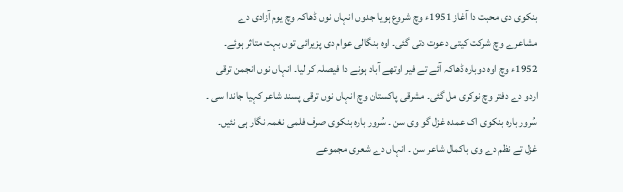بنکوی دی محبت دا آغاز 1951ء وچ شروع ہويا جدوں انہاں نوں ڈھاکہ وچ یوم آزادی دے مشاعرے وچ شرکت کيتی دعوت دتی گئی۔ اوہ بنگالی عوام دی پزیرائی توں بہت متاثر ہوئے۔ 1952ء وچ اوہ دوبارہ ڈھاکہ آئے تے فیر اوتھے آباد ہونے دا فیصلہ کر ليا۔ انہاں نوں انجمن ترقی اردو دے دفتر وچ نوکری مل گئی۔ مشرقی پاکستان وچ انہاں نوں ترقی پسند شاعر کہیا جاندا سی ۔ سُرور بارہ بنکوی اک عمدہ غزل گو وی سن ۔ سُرور بارہ بنکوی صرف فلمی نغمہ نگار ہی نئيں۔ غزل تے نظم دے وی باکمال شاعر سن ۔ انہاں دے شعری مجموعے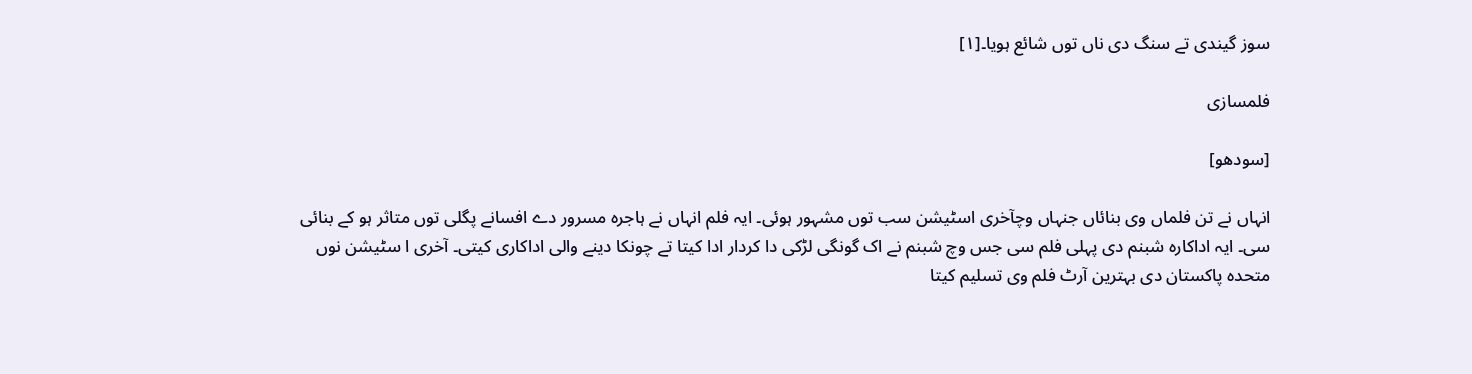سوز گیندی تے سنگ دی ناں توں شائع ہويا۔[۱]

فلمسازی

[سودھو]

انہاں نے تن فلماں وی بنائاں جنہاں وچآخری اسٹیشن سب توں مشہور ہوئی۔ ایہ فلم انہاں نے ہاجرہ مسرور دے افسانے پگلی توں متاثر ہو کے بنائی سی۔ ایہ اداکارہ شبنم دی پہلی فلم سی جس وچ شبنم نے اک گونگی لڑکی دا کردار ادا کیتا تے چونکا دینے والی اداکاری کيتی۔ آخری ا سٹیشن نوں متحدہ پاکستان دی بہترین آرٹ فلم وی تسلیم کیتا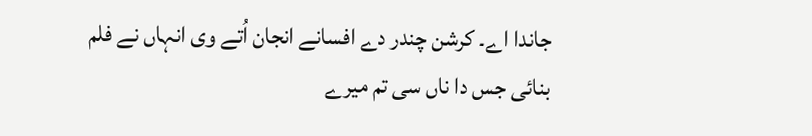جاندا اے۔ کرشن چندر دے افسانے انجان اُتے وی انہاں نے فلم بنائی جس دا ناں سی تم میرے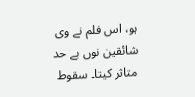ہو، اس فلم نے وی شائقین نوں بے حد متاثر کیتا۔ سقوط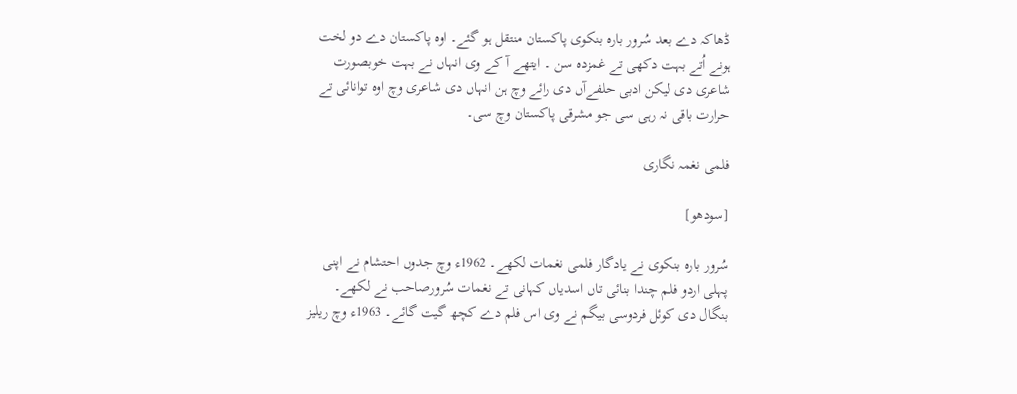ڈھاکہ دے بعد سُرور بارہ بنکوی پاکستان منتقل ہو گئے۔ اوہ پاکستان دے دو لخت ہونے اُتے بہت دکھی تے غمزدہ سن ۔ ایتھے آ کے وی انہاں نے بہت خوبصورت شاعری دی لیکن ادبی حلفےآں دی رائے وچ ہن انہاں دی شاعری وچ اوہ توانائی تے حرارت باقی نہ رہی سی جو مشرقی پاکستان وچ سی۔

فلمی نغمہ نگاری

[سودھو]

سُرور بارہ بنکوی نے یادگار فلمی نغمات لکھے۔ 1962ء وچ جدوں احتشام نے اپنی پہلی اردو فلم چندا بنائی تاں اسدیاں کہانی تے نغمات سُرورصاحب نے لکھے۔ بنگال دی کوئل فردوسی بیگم نے وی اس فلم دے کچھ گیت گائے۔ 1963ء وچ ریلیز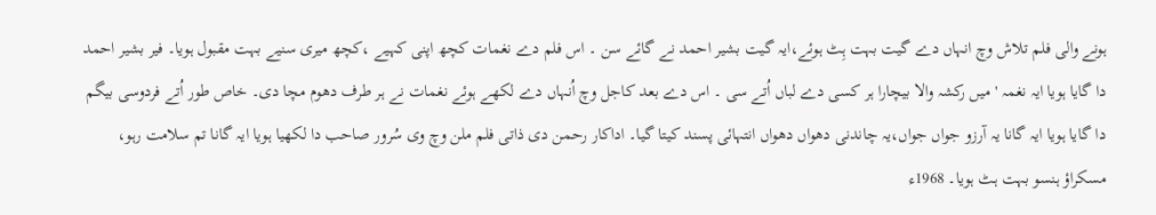ہونے والی فلم تلاش وچ انہاں دے گیت بہت ہِٹ ہوئے،ایہ گیت بشیر احمد نے گائے سن ۔ اس فلم دے نغمات کچھ اپنی کہیے ،کچھ میری سنیے بہت مقبول ہويا۔ فیر بشیر احمد دا گایا ہويا ایہ نغمہ ' میں رکشہ والا بیچارا ہر کسی دے لباں اُتے سی ۔ اس دے بعد کاجل وچ اُنہاں دے لکھے ہوئے نغمات نے ہر طرف دھوم مچا دی۔ خاص طور اُتے فردوسی بیگم دا گایا ہويا ایہ گانا یہ آرزو جواں جواں،یہ چاندنی دھواں دھواں انتہائی پسند کیتا گیا۔ اداکار رحمن دی ذاتی فلم ملن وچ وی سُرور صاحب دا لکھیا ہويا ایہ گانا تم سلامت رہو، مسکراؤ ہنسو بہت ہٹ ہويا۔ 1968ء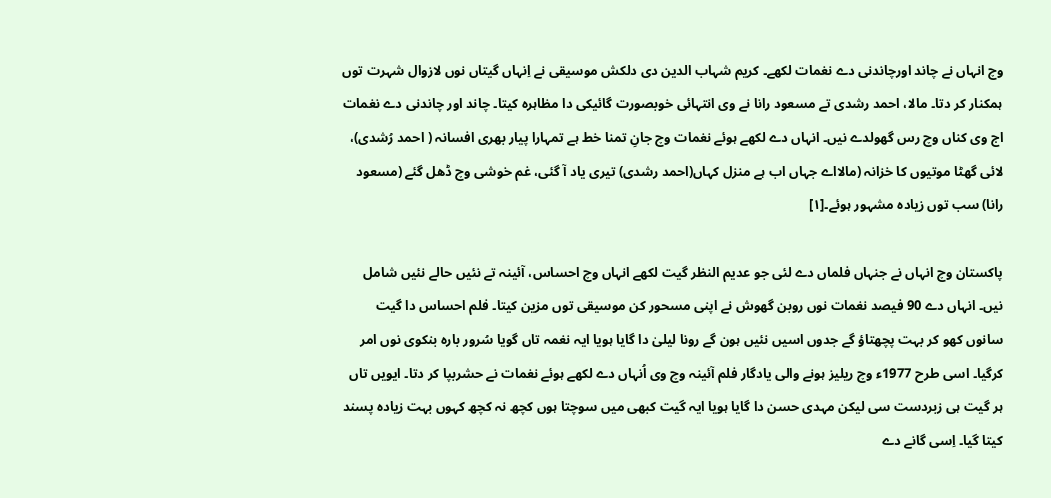وچ انہاں نے چاند اورچاندنی دے نغمات لکھے۔ کریم شہاب الدین دی دلکش موسیقی نے اِنہاں گیتاں نوں لازوال شہرت توں ہمکنار کر دتا۔ مالا، احمد رشدی تے مسعود رانا نے وی انتہائی خوبصورت گائیکی دا مظاہرہ کیتا۔ چاند اور چاندنی دے نغمات اج وی کناں وچ رس گھولدے نيں۔ انہاں دے لکھے ہوئے نغمات وچ جانِ تمنا خط ہے تمہارا پیار بھری افسانہ ( احمد رُشدی)، لائی گھٹا موتیوں کا خزانہ (مالااے جہاں اب ہے منزل کہاں(احمد رشدی) تیری یاد آ گئی، غم خوشی وچ ڈھل گئے (مسعود رانا) سب توں زیادہ مشہور ہوئے۔[۱]

پاکستان وچ انہاں نے جنہاں فلماں دے لئی جو عدیم النظر گیت لکھے انہاں وچ احساس، آئینہ تے نئيں حالے نئيں شامل نيں۔ انہاں دے 90 فیصد نغمات نوں روبن گھوش نے اپنی مسحور کن موسیقی توں مزین کیتا۔ فلم احساس دا گیت سانوں کھو کر بہت پچھتاؤ گے جدوں اسيں نئيں ہون گے رونا لیلیٰ دا گایا ہويا ایہ نغمہ تاں گویا سُرور بارہ بنکوی نوں امر کرگیا۔ اسی طرح 1977ء وچ ریلیز ہونے والی یادگار فلم آئینہ وچ وی اُنہاں دے لکھے ہوئے نغمات نے حشربپا کر دتا۔ ایويں تاں ہر گیت ہی زبردست سی لیکن مہدی حسن دا گایا ہويا ایہ گیت کبھی میں سوچتا ہوں کچھ نہ کچھ کہوں بہت زیادہ پسند کیتا گیا۔ اِسی گانے دے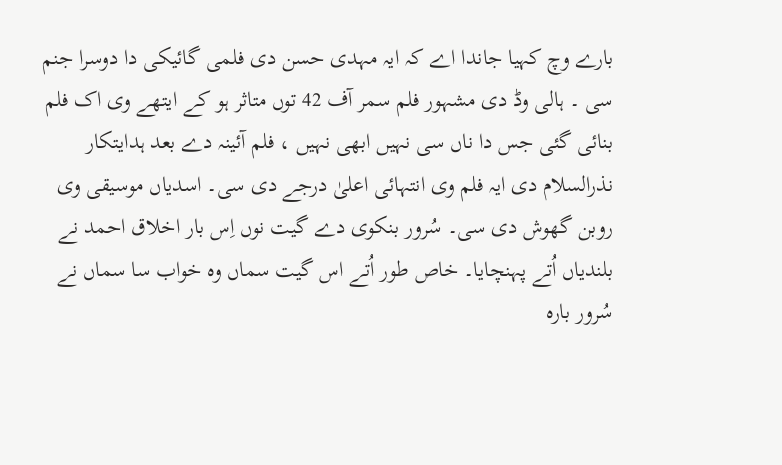بارے وچ کہیا جاندا اے کہ ایہ مہدی حسن دی فلمی گائیکی دا دوسرا جنم سی ۔ ہالی وڈ دی مشہور فلم سمر آف 42 توں متاثر ہو کے ایتھے وی اک فلم بنائی گئی جس دا ناں سی نہیں ابھی نہیں ، فلم آئینہ دے بعد ہدایتکار نذرالسلام دی ایہ فلم وی انتہائی اعلیٰ درجے دی سی۔ اسدیاں موسیقی وی روبن گھوش دی سی۔ سُرور بنکوی دے گیت نوں اِس بار اخلاق احمد نے بلندیاں اُتے پہنچایا۔ خاص طور اُتے اس گیت سماں وہ خواب سا سماں نے سُرور بارہ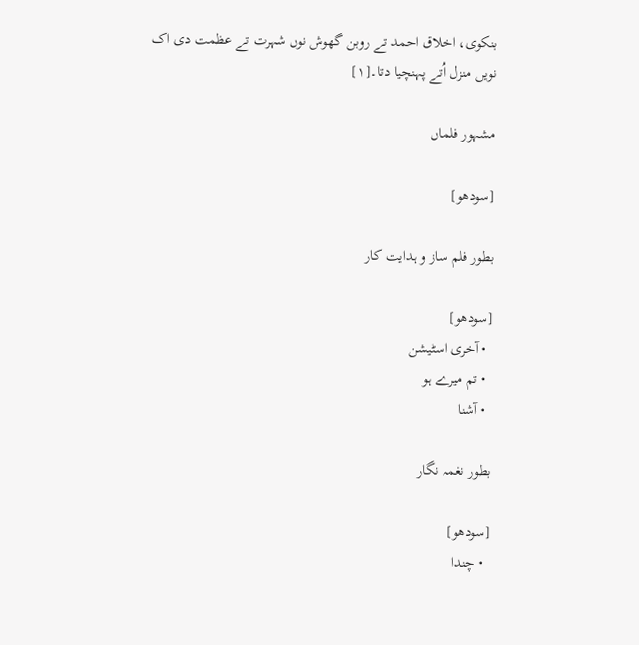بنکوی، اخلاق احمد تے روبن گھوش نوں شہرت تے عظمت دی اک نويں منزل اُتے پہنچیا دتا۔[۱]

مشہور فلماں

[سودھو]

بطور فلم ساز و ہدایت کار

[سودھو]
  • آخری اسٹیشن
  • تم میرے ہو
  • آشنا

بطور نغمہ نگار

[سودھو]
  • چندا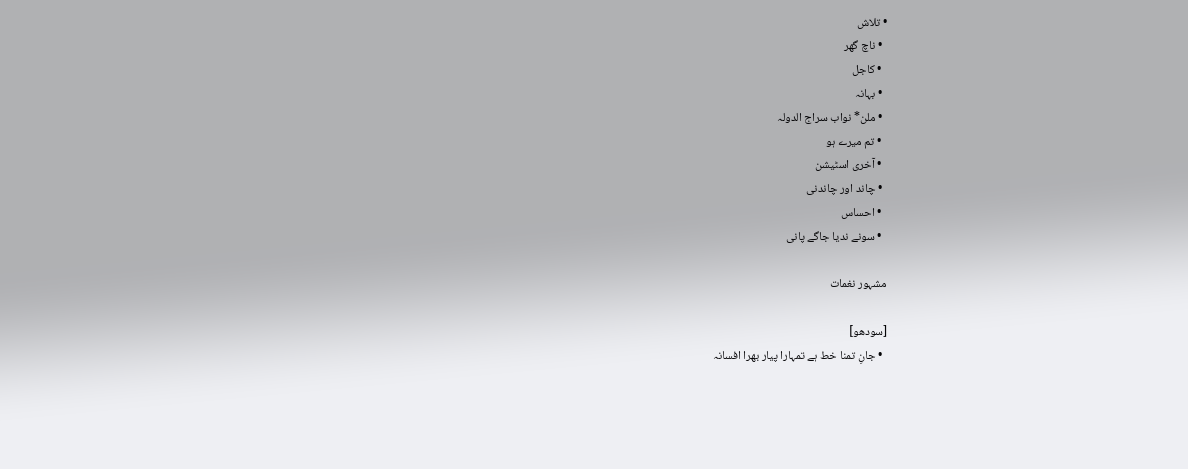• تلاش
  • ناچ گھر
  • کاجل
  • بہانہ
  • ملن* نواب سراج الدولہ
  • تم میرے ہو
  • آخری اسٹیشن
  • چاند اور چاندنی
  • احساس
  • سونے ندیا جاگے پانی

مشہور نغمات

[سودھو]
  • جانِ تمنا خط ہے تمہارا پیار بھرا افسانہ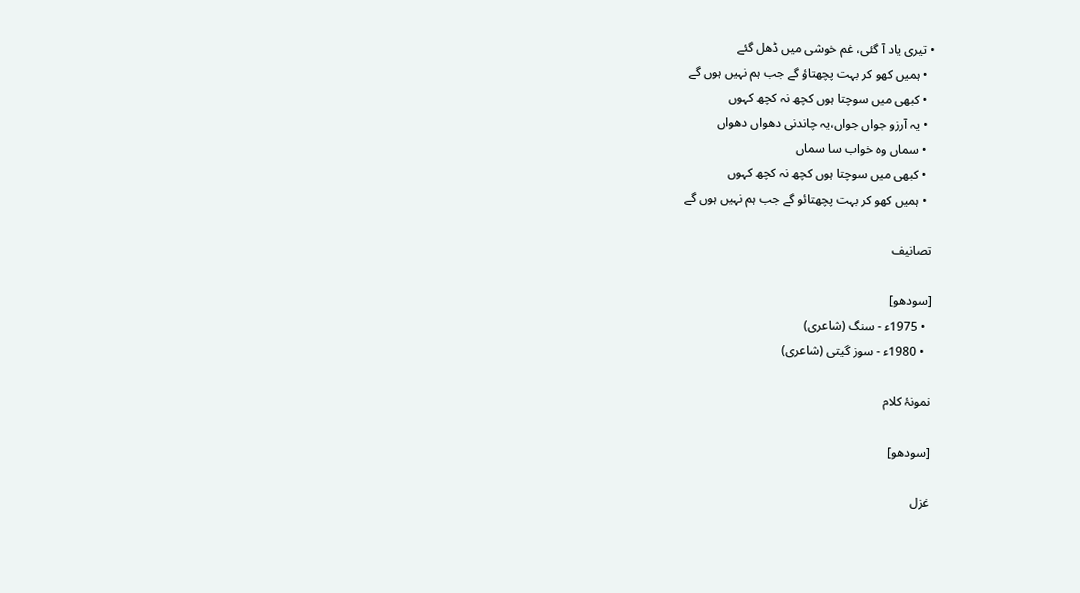• تیری یاد آ گئی، غم خوشی میں ڈھل گئے
  • ہمیں کھو کر بہت پچھتاؤ گے جب ہم نہیں ہوں گے
  • کبھی میں سوچتا ہوں کچھ نہ کچھ کہوں
  • یہ آرزو جواں جواں،یہ چاندنی دھواں دھواں
  • سماں وہ خواب سا سماں
  • کبھی میں سوچتا ہوں کچھ نہ کچھ کہوں
  • ہمیں کھو کر بہت پچھتائو گے جب ہم نہیں ہوں گے

تصانیف

[سودھو]
  • 1975ء - سنگ (شاعری)
  • 1980ء - سوز گیتی (شاعری)

نمونۂ کلام

[سودھو]

غزل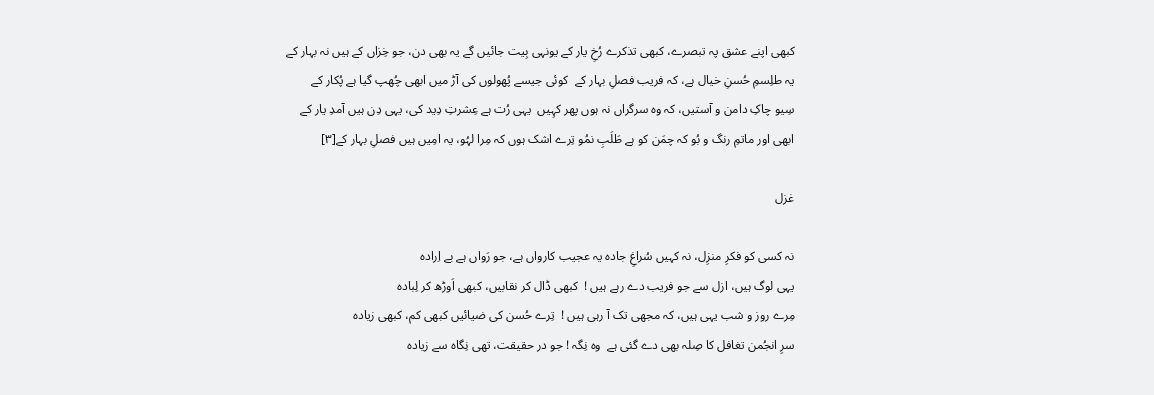کبھی اپنے عشق پہ تبصرے، کبھی تذکرے رُخِ یار کے یونہی بِیت جائیں گے یہ بھی دن، جو خِزاں کے ہیں نہ بہار کے
یہ طلِسمِ حُسنِ خیال ہے، کہ فریب فصلِ بہار کے  کوئی جیسے پُھولوں کی آڑ میں ابھی چُھپ گیا ہے پُکار کے
سِیو چاکِ دامن و آستیں، کہ وہ سرگراں نہ ہوں پھر کہِیں  یہی رُت ہے عِشرتِ دِید کی، یہی دِن ہیں آمدِ یار کے
ابھی اور ماتمِ رنگ و بُو کہ چمَن کو ہے طَلَبِ نمُو تِرے اشک ہوں کہ مِرا لہُو، یہ امِیں ہیں فصلِ بہار کے[۳]

غزل

نہ کسی کو فکرِ منزِل، نہ کہیں سُراغِ جادہ یہ عجیب کارواں ہے، جو رَواں ہے بے اِرادہ
یہی لوگ ہیں، ازل سے جو فریب دے رہے ہیں !  کبھی ڈال کر نقابیں، کبھی اَوڑھ کر لِبادہ
مِرے روز و شب یہی ہیں، کہ مجھی تک آ رہی ہیں !  تِرے حُسن کی ضیائیں کبھی کم، کبھی زیادہ
سرِ انجُمن تغافل کا صِلہ بھی دے گئی ہے  وہ نِگہ ! جو در حقیقت، تھی نِگاہ سے زیادہ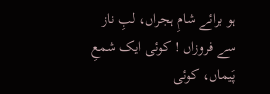ہو برائے شامِ ہجراں، لبِ ناز سے فروزاں ! کوئی ایک شمعِ پَیماں، کوئی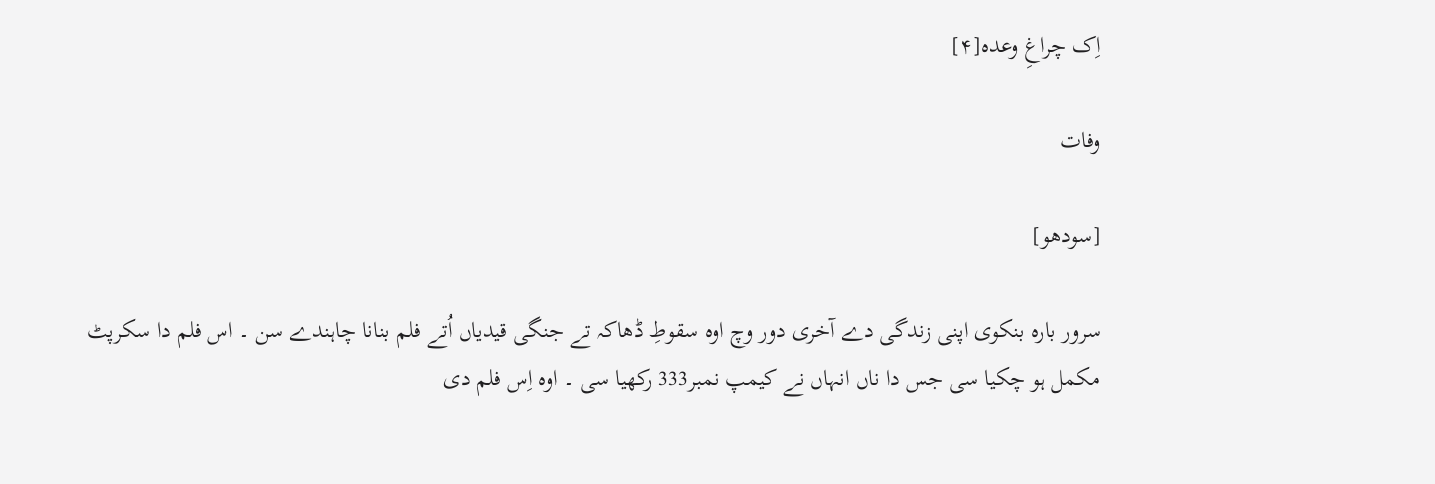اِک چراغِ وعدہ[۴]

وفات

[سودھو]

سرور بارہ بنکوی اپنی زندگی دے آخری دور وچ اوہ سقوطِ ڈھاکہ تے جنگی قیدیاں اُتے فلم بنانا چاہندے سن ۔ اس فلم دا سکرپٹ مکمل ہو چکيا سی جس دا ناں انہاں نے کیمپ نمبر333 رکھیا سی ۔ اوہ اِس فلم دی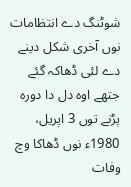شوٹنگ دے انتظامات نوں آخری شکل دینے دے لئی ڈھاکہ گئے جتھے اوہ دل دا دورہ پڑنے توں 3 اپریل، 1980ء نوں ڈھاکا وچ وفات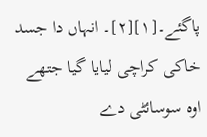پاگئے۔[۱][۲]۔ انہاں دا جسد خاکی کراچی لیایا گیا جتھے اوہ سوسائٹی دے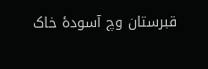قبرستان وچ آسودۂ خاک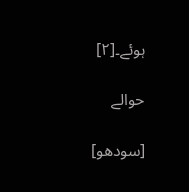ہوئے۔[۲]

حوالے

[سودھو]